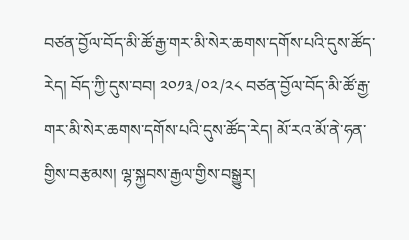བཙན་བྱོལ་བོད་མི་ཚོ་རྒྱ་གར་མི་སེར་ཆགས་དགོས་པའི་དུས་ཚོད་རེད། བོད་ཀྱི་དུས་བབ། ༢༠༡༣/༠༢/༢༨ བཙན་བྱོལ་བོད་མི་ཚོ་རྒྱ་གར་མི་སེར་ཆགས་དགོས་པའི་དུས་ཚོད་རེད། མོ་རའ་མོ་ནེ་ཧན་གྱིས་བརྩམས། ལྷ་སྐྱབས་རྒྱལ་གྱིས་བསྒྱུར།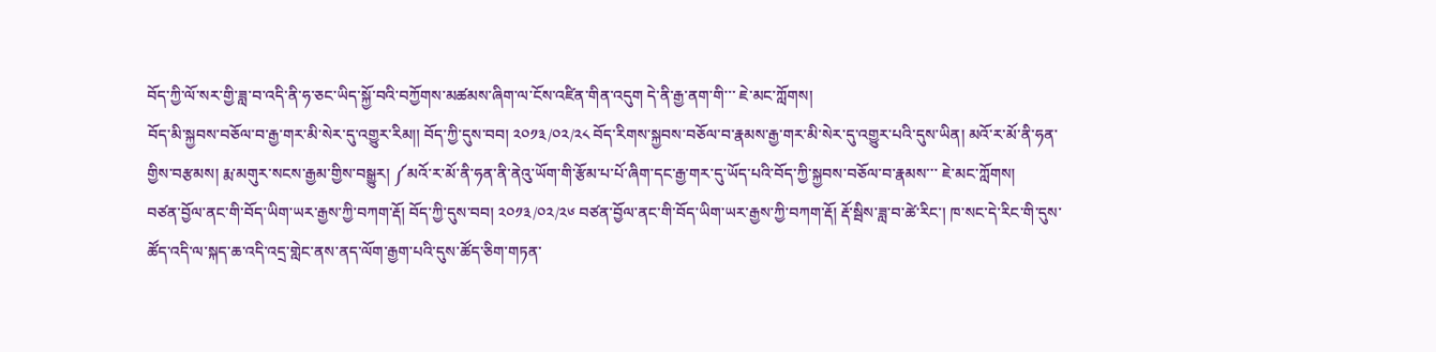བོད་ཀྱི་ལོ་སར་གྱི་ཟླ་བ་འདི་ནི་ཧ་ཅང་ཡིད་སྐྱོ་བའི་བཀྱོགས་མཚམས་ཞིག་ལ་ངོས་འཛིན་གིན་འདུག དེ་ནི་རྒྱ་ནག་གི་་་ ཇེ་མང་ཀློགས།
བོད་མི་སྐྱབས་བཅོལ་བ་རྒྱ་གར་མི་སེར་དུ་འགྱུར་རིམ།། བོད་ཀྱི་དུས་བབ། ༢༠༡༣/༠༢/༢༨ བོད་རིགས་སྐྱབས་བཅོལ་བ་རྣམས་རྒྱ་གར་མི་སེར་དུ་འགྱུར་པའི་དུས་ཡིན། མའོ་ར་མོ་ནི་ཧན་གྱིས་བརྩམས། རྨ་མགུར་སངས་རྒྱམ་གྱིས་བསྒྱུར། ༼མའོ་ར་མོ་ནི་ཧན་ནི་ནེའུ་ཡོག་གི་རྩོམ་པ་པོ་ཞིག་དང་རྒྱ་གར་དུ་ཡོད་པའི་བོད་ཀྱི་སྐྱབས་བཅོལ་བ་རྣམས་་་ ཇེ་མང་ཀློགས།
བཙན་བྱོལ་ནང་གི་བོད་ཡིག་ཡར་རྒྱས་ཀྱི་བཀག་རྡོ། བོད་ཀྱི་དུས་བབ། ༢༠༡༣/༠༢/༢༦ བཙན་བྱོལ་ནང་གི་བོད་ཡིག་ཡར་རྒྱས་ཀྱི་བཀག་རྡོ། རྡོ་སྦིས་ཟླ་བ་ཚེ་རིང་། ཁ་སང་དེ་རིང་གི་དུས་ཚོད་འདི་ལ་སྐད་ཆ་འདི་འདྲ་གླེང་ནས་ནད་ལོག་རྒྱག་པའི་དུས་ཚོད་ཅིག་གཏན་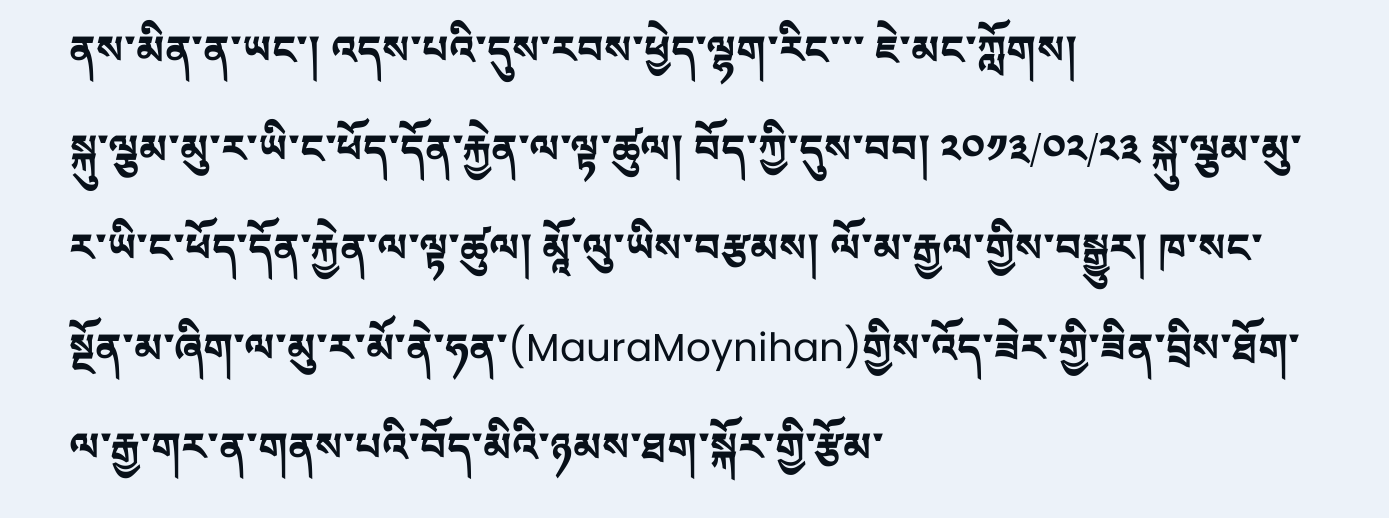ནས་མིན་ན་ཡང་། འདས་པའི་དུས་རབས་ཕྱེད་ལྷག་རིང་་་ ཇེ་མང་ཀློགས།
སྐུ་ལྕམ་མུ་ར་ཡི་ང་ཕོད་དོན་རྐྱེན་ལ་ལྟ་ཚུལ། བོད་ཀྱི་དུས་བབ། ༢༠༡༣/༠༢/༢༣ སྐུ་ལྕམ་མུ་ར་ཡི་ང་ཕོད་དོན་རྐྱེན་ལ་ལྟ་ཚུལ། མཱོ་ལུ་ཡིས་བརྩམས། ལོ་མ་རྒྱལ་གྱིས་བསྒྱུར། ཁ་སང་སྔོན་མ་ཞིག་ལ་མུ་ར་མོ་ནེ་ཧན་(MauraMoynihan)གྱིས་འོད་ཟེར་གྱི་ཟིན་བྲིས་ཐོག་ལ་རྒྱ་གར་ན་གནས་པའི་བོད་མིའི་ཉམས་ཐག་སྐོར་གྱི་རྩོམ་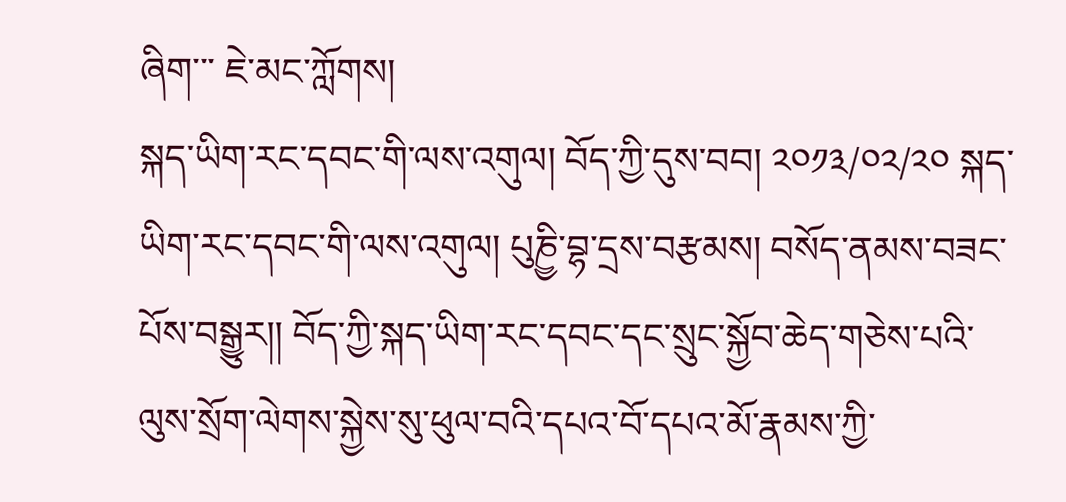ཞིག་་་ ཇེ་མང་ཀློགས།
སྐད་ཡིག་རང་དབང་གི་ལས་འགུལ། བོད་ཀྱི་དུས་བབ། ༢༠༡༣/༠༢/༢༠ སྐད་ཡིག་རང་དབང་གི་ལས་འགུལ། པུཎྱི་བྷ་དྲས་བརྩམས། བསོད་ནམས་བཟང་པོས་བསྒྱུར།། བོད་ཀྱི་སྐད་ཡིག་རང་དབང་དང་སྲུང་སྐྱོབ་ཆེད་གཅེས་པའི་ལུས་སྲོག་ལེགས་སྐྱེས་སུ་ཕུལ་བའི་དཔའ་བོ་དཔའ་མོ་རྣམས་ཀྱི་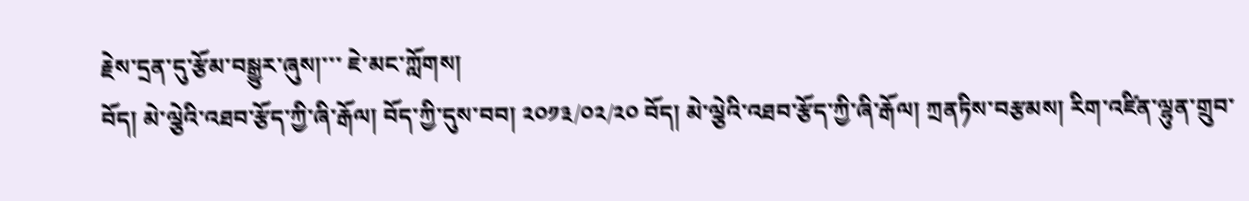རྗེས་དྲན་དུ་རྩོམ་བསྒྱུར་ཞུས།་་་ ཇེ་མང་ཀློགས།
བོད། མེ་ལྕེའི་འཐབ་རྩོད་ཀྱི་ཞི་རྒོལ། བོད་ཀྱི་དུས་བབ། ༢༠༡༣/༠༢/༢༠ བོད། མེ་ལྕེའི་འཐབ་རྩོད་ཀྱི་ཞི་རྒོལ། ཀྲནཏིས་བརྩམས། རིག་འཛིན་ལྷུན་གྲུབ་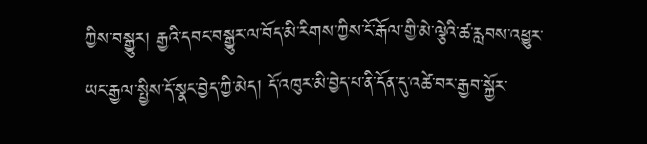ཀྱིས་བསྒྱུར། རྒྱའི་དབང་བསྒྱུར་ལ་བོད་མི་རིགས་ཀྱིས་ངོ་རྒོལ་གྱི་མེ་ལྕེའི་ཚ་རླབས་འཕྱུར་ཡང་རྒྱལ་སྤྱིས་དོ་སྣང་བྱེད་ཀྱི་མེད། དོ་འཁུར་མི་བྱེད་པ་ནི་དོན་དུ་འཚེ་བར་རྒྱབ་སྐྱོར་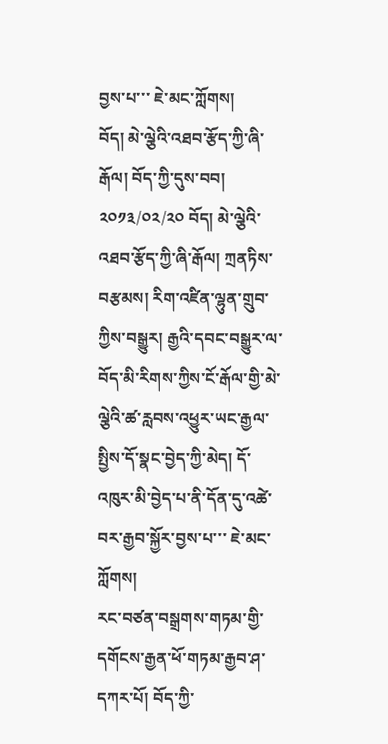བྱས་པ་་་ ཇེ་མང་ཀློགས།
བོད། མེ་ལྕེའི་འཐབ་རྩོད་ཀྱི་ཞི་རྒོལ། བོད་ཀྱི་དུས་བབ། ༢༠༡༣/༠༢/༢༠ བོད། མེ་ལྕེའི་འཐབ་རྩོད་ཀྱི་ཞི་རྒོལ། ཀྲནཏིས་བརྩམས། རིག་འཛིན་ལྷུན་གྲུབ་ཀྱིས་བསྒྱུར། རྒྱའི་དབང་བསྒྱུར་ལ་བོད་མི་རིགས་ཀྱིས་ངོ་རྒོལ་གྱི་མེ་ལྕེའི་ཚ་རླབས་འཕྱུར་ཡང་རྒྱལ་སྤྱིས་དོ་སྣང་བྱེད་ཀྱི་མེད། དོ་འཁུར་མི་བྱེད་པ་ནི་དོན་དུ་འཚེ་བར་རྒྱབ་སྐྱོར་བྱས་པ་་་ ཇེ་མང་ཀློགས།
རང་བཙན་བསྒྲགས་གཏམ་གྱི་དགོངས་རྒྱན་ཕོ་གཏམ་རྒྱབ་ཤ་དཀར་པོ། བོད་ཀྱི་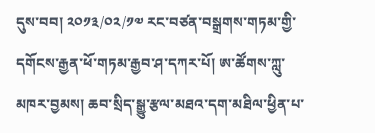དུས་བབ། ༢༠༡༣/༠༢/༡༧ རང་བཙན་བསྒྲགས་གཏམ་གྱི་དགོངས་རྒྱན་ཕོ་གཏམ་རྒྱབ་ཤ་དཀར་པོ། ཨ་ཚོགས་ཀླུ་མཁར་བྱམས། ཆབ་སྲིད་སྒྱུ་རྩལ་མཐའ་དག་མཐིལ་ཕྱིན་པ་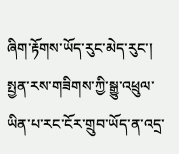ཞིག་རྟོགས་ཡོད་རུང་མེད་རུང་། སྤྱན་རས་གཟིགས་ཀྱི་སྒྱུ་འཕྲུལ་ཡིན་པ་རང་ངོར་གྲུབ་ཡོད་ན་འདྲ་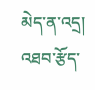མེད་ན་འདྲ། འཐབ་རྩོད་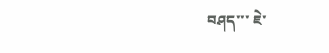བཤད་་་ ཇེ་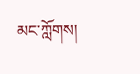མང་ཀློགས།